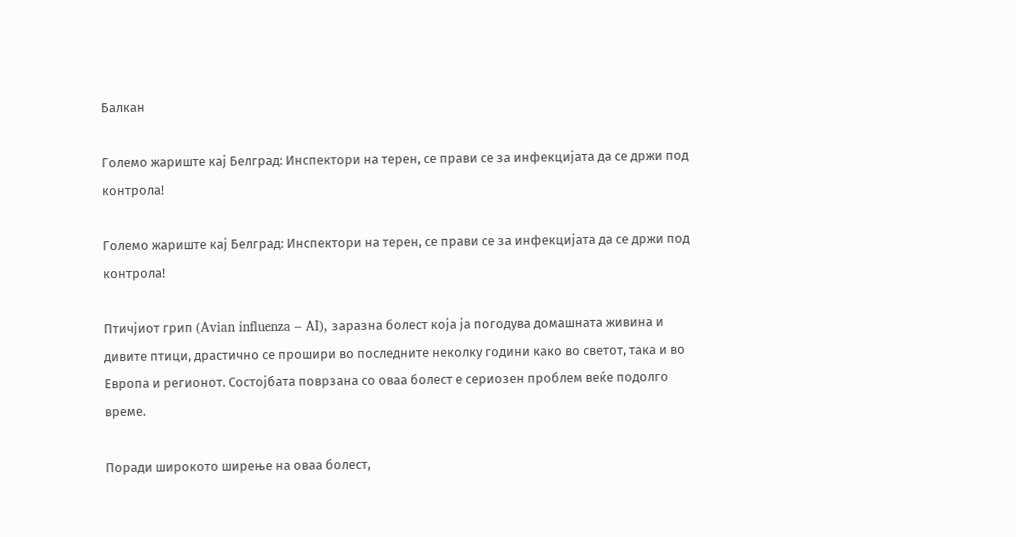Балкан

Големо жариште кај Белград: Инспектори на терен, се прави се за инфекцијата да се држи под контрола!

Големо жариште кај Белград: Инспектори на терен, се прави се за инфекцијата да се држи под контрола!

Птичјиот грип (Avian influenza – AI), заразна болест која ја погодува домашната живина и дивите птици, драстично се прошири во последните неколку години како во светот, така и во Европа и регионот. Состојбата поврзана со оваа болест е сериозен проблем веќе подолго време.

Поради широкото ширење на оваа болест,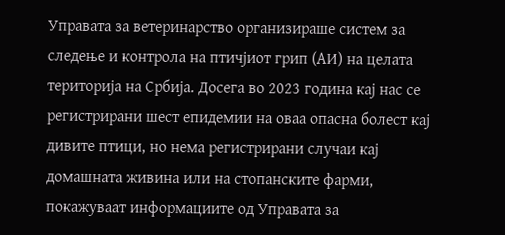Управата за ветеринарство организираше систем за следење и контрола на птичјиот грип (АИ) на целата територија на Србија. Досега во 2023 година кај нас се регистрирани шест епидемии на оваа опасна болест кај дивите птици, но нема регистрирани случаи кај домашната живина или на стопанските фарми, покажуваат информациите од Управата за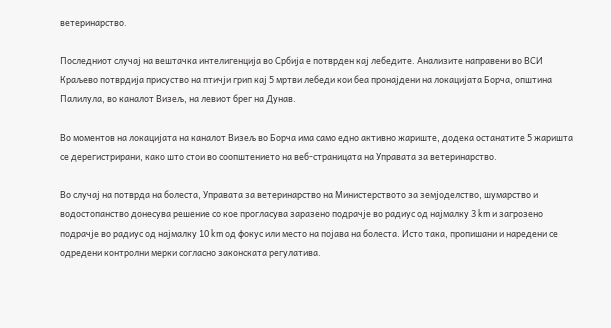ветеринарство.

Последниот случај на вештачка интелигенција во Србија е потврден кај лебедите. Анализите направени во ВСИ Краљево потврдија присуство на птичји грип кај 5 мртви лебеди кои беа пронајдени на локацијата Борча, општина Палилула, во каналот Визељ, на левиот брег на Дунав.

Во моментов на локацијата на каналот Визељ во Борча има само едно активно жариште, додека останатите 5 жаришта се дерегистрирани, како што стои во соопштението на веб-страницата на Управата за ветеринарство.

Во случај на потврда на болеста, Управата за ветеринарство на Министерството за земјоделство, шумарство и водостопанство донесува решение со кое прогласува заразено подрачје во радиус од најмалку 3 km и загрозено подрачје во радиус од најмалку 10 km од фокус или место на појава на болеста. Исто така, пропишани и наредени се одредени контролни мерки согласно законската регулатива.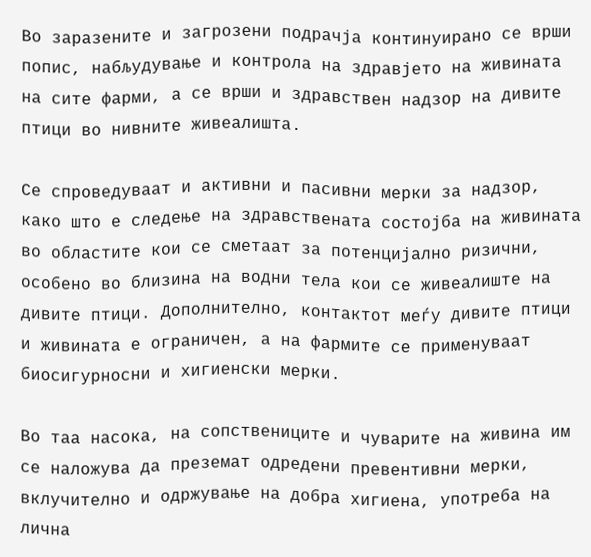Во заразените и загрозени подрачја континуирано се врши попис, набљудување и контрола на здравјето на живината на сите фарми, а се врши и здравствен надзор на дивите птици во нивните живеалишта.

Се спроведуваат и активни и пасивни мерки за надзор, како што е следење на здравствената состојба на живината во областите кои се сметаат за потенцијално ризични, особено во близина на водни тела кои се живеалиште на дивите птици. Дополнително, контактот меѓу дивите птици и живината е ограничен, а на фармите се применуваат биосигурносни и хигиенски мерки.

Во таа насока, на сопствениците и чуварите на живина им се наложува да преземат одредени превентивни мерки, вклучително и одржување на добра хигиена, употреба на лична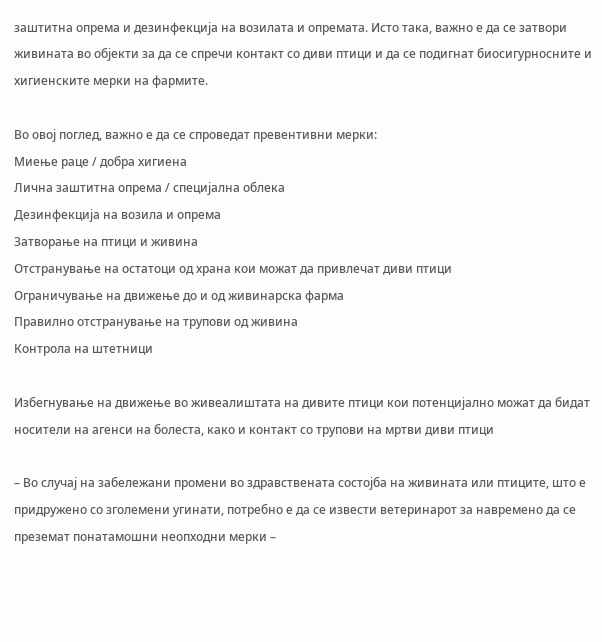заштитна опрема и дезинфекција на возилата и опремата. Исто така, важно е да се затвори живината во објекти за да се спречи контакт со диви птици и да се подигнат биосигурносните и хигиенските мерки на фармите.

Во овој поглед, важно е да се спроведат превентивни мерки:
Миење раце / добра хигиена
Лична заштитна опрема / специјална облека
Дезинфекција на возила и опрема
Затворање на птици и живина
Отстранување на остатоци од храна кои можат да привлечат диви птици
Ограничување на движење до и од живинарска фарма
Правилно отстранување на трупови од живина
Контрола на штетници

Избегнување на движење во живеалиштата на дивите птици кои потенцијално можат да бидат носители на агенси на болеста, како и контакт со трупови на мртви диви птици

– Во случај на забележани промени во здравствената состојба на живината или птиците, што е придружено со зголемени угинати, потребно е да се извести ветеринарот за навремено да се преземат понатамошни неопходни мерки –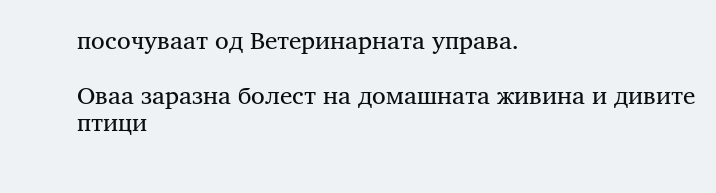посочуваат од Ветеринарната управа.

Оваа заразна болест на домашната живина и дивите птици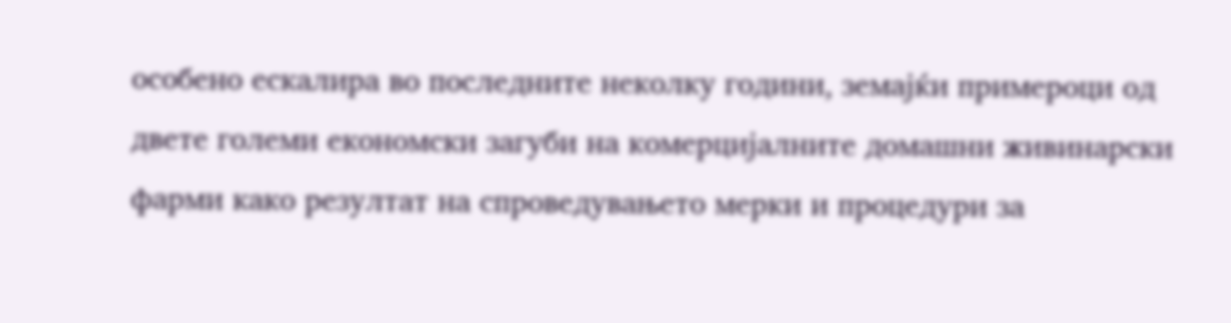особено ескалира во последните неколку години, земајќи примероци од двете големи економски загуби на комерцијалните домашни живинарски фарми како резултат на спроведувањето мерки и процедури за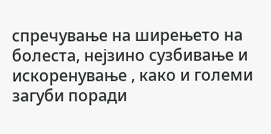спречување на ширењето на болеста, нејзино сузбивање и искоренување , како и големи загуби поради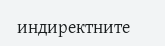индиректните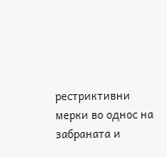рестриктивни мерки во однос на забраната и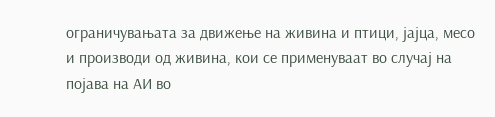ограничувањата за движење на живина и птици, јајца, месо и производи од живина, кои се применуваат во случај на појава на АИ во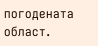погодената област.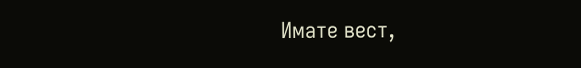Имате вест,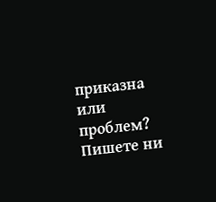приказна или проблем? Пишете ни